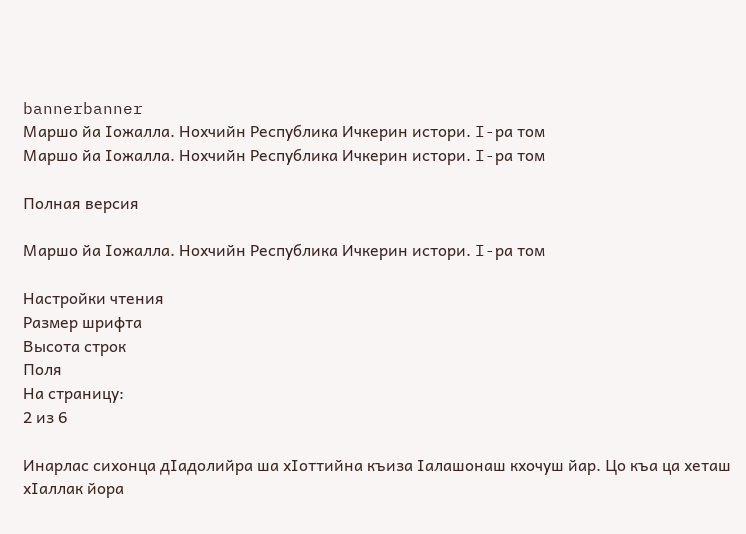bannerbanner
Маршо йа Iожалла. Нохчийн Республика Ичкерин истори. I-ра том
Маршо йа Iожалла. Нохчийн Республика Ичкерин истори. I-ра том

Полная версия

Маршо йа Iожалла. Нохчийн Республика Ичкерин истори. I-ра том

Настройки чтения
Размер шрифта
Высота строк
Поля
На страницу:
2 из 6

Инарлас сихонца дIадолийра ша хIоттийна къиза Iалашонаш кхочуш йар. Цо къа ца хеташ хIаллак йора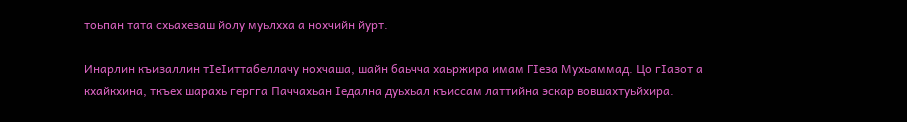тоьпан тата схьахезаш йолу муьлхха а нохчийн йурт.

Инарлин къизаллин тIеIиттабеллачу нохчаша, шайн баьчча хаьржира имам ГIеза Мухьаммад. Цо гIазот а кхайкхина, ткъех шарахь гергга Паччахьан Iедална дуьхьал къиссам латтийна эскар вовшахтуьйхира.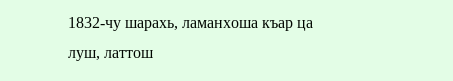1832-чу шарахь, ламанхоша къар ца луш, латтош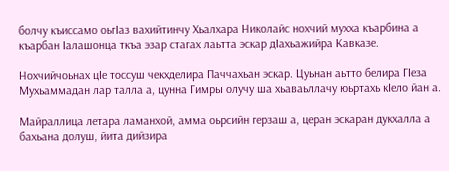болчу къиссамо оьгIаз вахийтинчу Хьалхара Николайс нохчий мухха къарбина а къарбан Iалашонца ткъа эзар стагах лаьтта эскар дIахьажийра Кавказе.

Нохчийчоьнах цIе тоссуш чекхделира Паччахьан эскар. Цуьнан аьтто белира ГIеза Мухьаммадан лар талла а, цунна Гимры олучу ша хьаваьллачу юьртахь кIело йан а.

Майраллица летара ламанхой, амма оьрсийн герзаш а, церан эскаран дукхалла а бахьана долуш, йита дийзира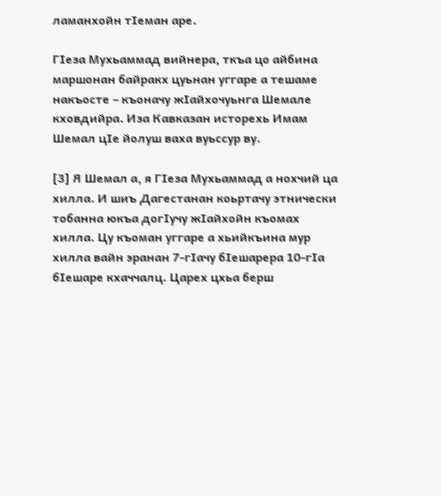ламанхойн тIеман аре.

ГIеза Мухьаммад вийнера, ткъа цо айбина маршонан байракх цуьнан уггаре а тешаме накъосте – къоначу жIайхочуьнга Шемале кховдийра. Иза Кавказан исторехь Имам Шемал цIе йолуш ваха вуьссур ву.

[3] Я Шемал а, я ГIеза Мухьаммад а нохчий ца хилла. И шиъ Дагестанан коьртачу этнически тобанна юкъа догIучу жIайхойн къомах хилла. Цу къоман уггаре а хьийкъина мур хилла вайн эранан 7-гIачу бIешарера 10-гIа бIешаре кхаччалц. Царех цхьа берш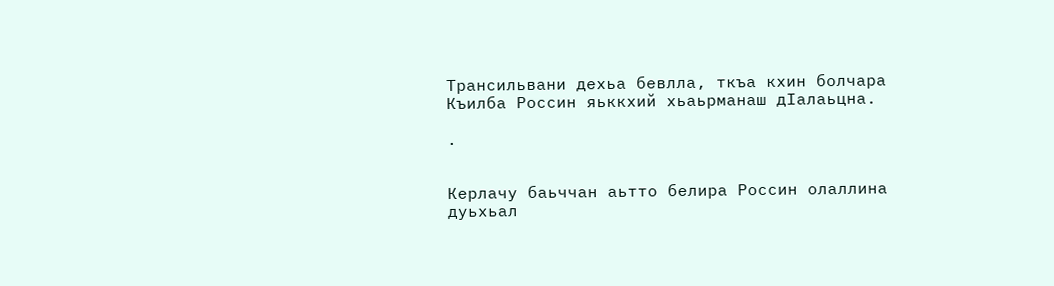Трансильвани дехьа бевлла, ткъа кхин болчара Къилба Россин яьккхий хьаьрманаш дIалаьцна.

.


Керлачу баьччан аьтто белира Россин олаллина дуьхьал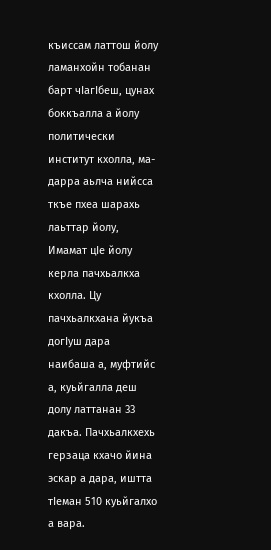къиссам латтош йолу ламанхойн тобанан барт чIагIбеш, цунах боккъалла а йолу политически институт кхолла, ма-дарра аьлча нийсса ткъе пхеа шарахь лаьттар йолу, Имамат цIе йолу керла пачхьалкха кхолла. Цу пачхьалкхана йукъа догIуш дара наибаша а, муфтийс а, куьйгалла деш долу латтанан 33 дакъа. Пачхьалкхехь герзаца кхачо йина эскар а дара, иштта тIеман 510 куьйгалхо а вара.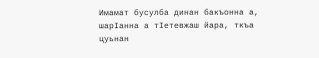Имамат бусулба динан бакъонна а, шарIанна а тIетевжаш йара, ткъа цуьнан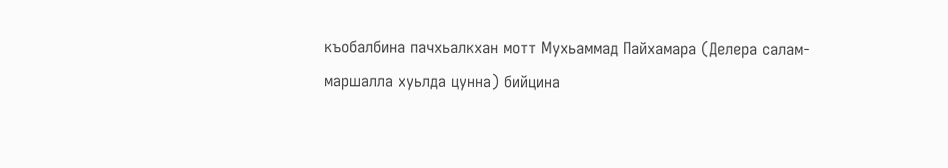къобалбина пачхьалкхан мотт Мухьаммад Пайхамара (Делера салам-маршалла хуьлда цунна) бийцина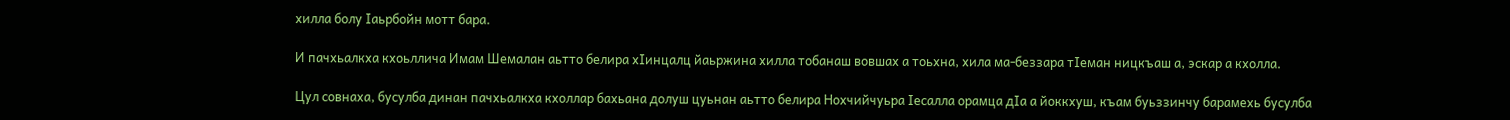хилла болу Iаьрбойн мотт бара.

И пачхьалкха кхоьллича Имам Шемалан аьтто белира хIинцалц йаьржина хилла тобанаш вовшах а тоьхна, хила ма-беззара тIеман ницкъаш а, эскар а кхолла.

Цул совнаха, бусулба динан пачхьалкха кхоллар бахьана долуш цуьнан аьтто белира Нохчийчуьра Iесалла орамца дIа а йоккхуш, къам буьззинчу барамехь бусулба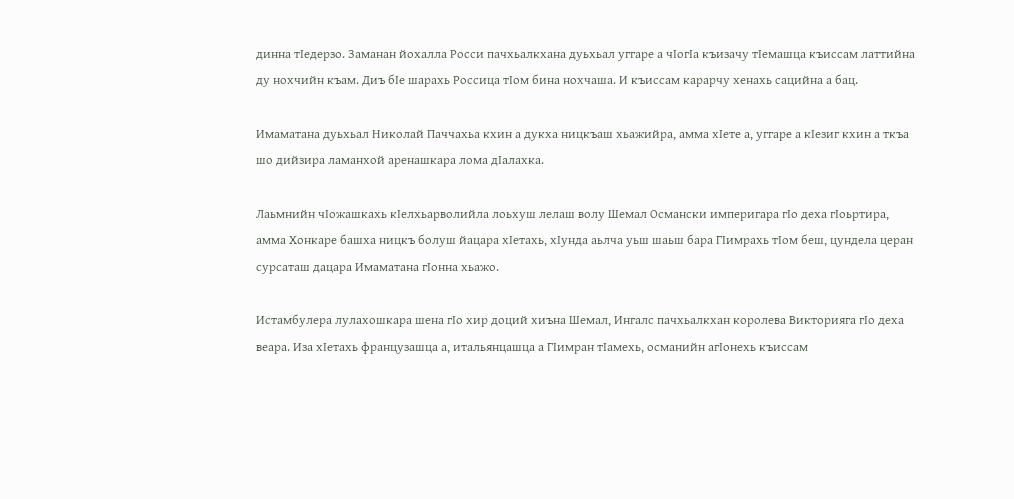динна тIедерзо. Заманан йохалла Росси пачхьалкхана дуьхьал уггаре а чIогIа къизачу тIемашца къиссам латтийна ду нохчийн къам. Диъ бIе шарахь Россица тIом бина нохчаша. И къиссам карарчу хенахь сацийна а бац.

Имаматана дуьхьал Николай Паччахьа кхин а дукха ницкъаш хьажийра, амма хIете а, уггаре а кIезиг кхин а ткъа шо дийзира ламанхой аренашкара лома дIалахка.

Лаьмнийн чIожашкахь кIелхьарволийла лоьхуш лелаш волу Шемал Османски империгара гIо деха гIоьртира, амма Хонкаре башха ницкъ болуш йацара хIетахь, хIунда аьлча уьш шаьш бара ГIимрахь тIом беш, цундела церан сурсаташ дацара Имаматана гIонна хьажо.

Истамбулера лулахошкара шена гIо хир доций хиъна Шемал, Ингалс пачхьалкхан королева Викторияга гIо деха веара. Иза хIетахь французашца а, итальянцашца а ГIимран тIамехь, османийн агIонехь къиссам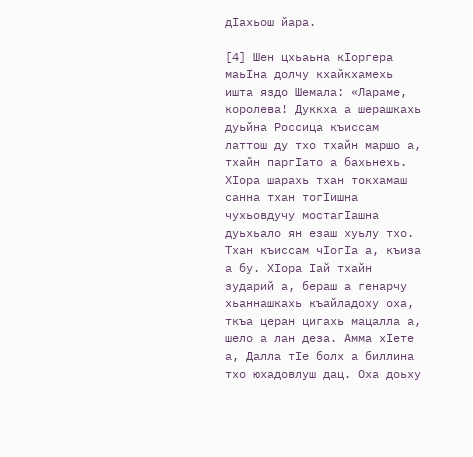дIахьош йара.

[4] Шен цхьаьна кIоргера маьIна долчу кхайкхамехь ишта яздо Шемала: «Лараме, королева! Дуккха а шерашкахь дуьйна Россица къиссам латтош ду тхо тхайн маршо а, тхайн паргIато а бахьнехь. ХIора шарахь тхан токхамаш санна тхан тогIишна чухьовдучу мостагIашна дуьхьало ян езаш хуьлу тхо. Тхан къиссам чIогIа а, къиза а бу. ХIора Iай тхайн зударий а, бераш а генарчу хьаннашкахь къайладоху оха, ткъа церан цигахь мацалла а, шело а лан деза. Амма хIете а, Далла тIе болх а биллина тхо юхадовлуш дац. Оха доьху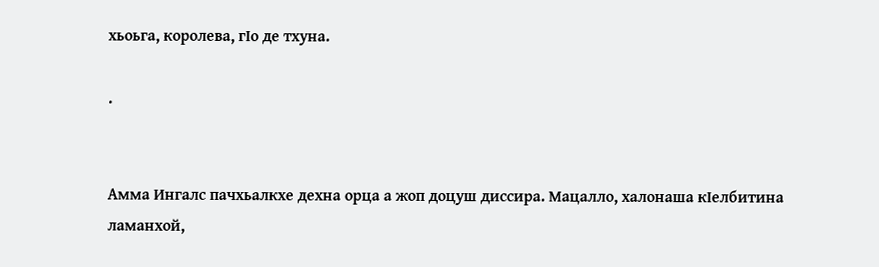хьоьга, королева, гIо де тхуна.

.


Амма Ингалс пачхьалкхе дехна орца а жоп доцуш диссира. Мацалло, халонаша кIелбитина ламанхой,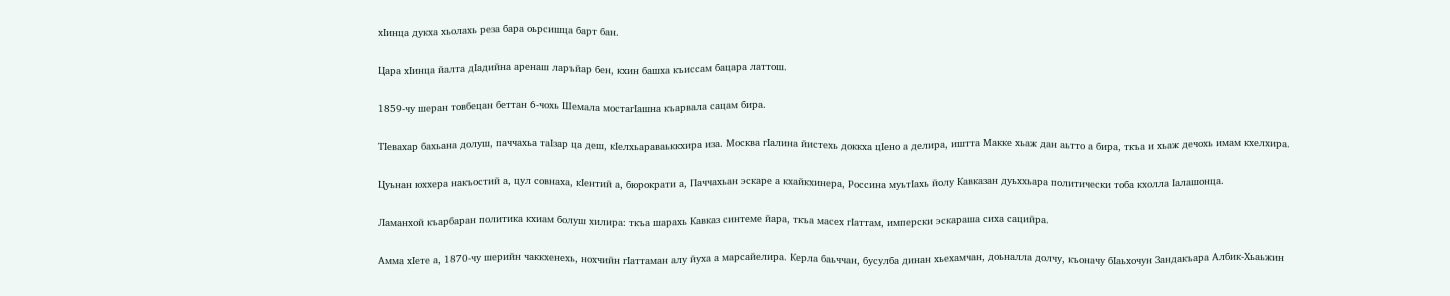хIинца дукха хьолахь реза бара оьрсишца барт бан.

Цара хIинца йалта дIадийна аренаш ларъйар бен, кхин башха къиссам бацара латтош.

1859-чу шеран товбецан беттан 6-чохь Шемала мостагIашна къарвала сацам бира.

ТIевахар бахьана долуш, паччахьа таIзар ца деш, кIелхьараваьккхира иза. Москва гIалина йистехь доккха цIено а делира, иштта Макке хьаж дан аьтто а бира, ткъа и хьаж дечохь имам кхелхира.

Цуьнан юххера накъостий а, цул совнаха, кIентий а, бюрократи а, Паччахьан эскаре а кхайкхинера, Россина муьтIахь йолу Кавказан дуьххьара политически тоба кхолла Iалашонца.

Ламанхой къарбаран политика кхиам болуш хилира: ткъа шарахь Кавказ синтеме йара, ткъа масех гIаттам, имперски эскараша сиха сацийра.

Амма хIете а, 1870-чу шерийн чаккхенехь, нохчийн гIаттаман алу йуха а марсайелира. Керла баьччан, бусулба динан хьехамчан, доьналла долчу, къоначу бIаьхочун Зандакъара Албик-Хьаьжин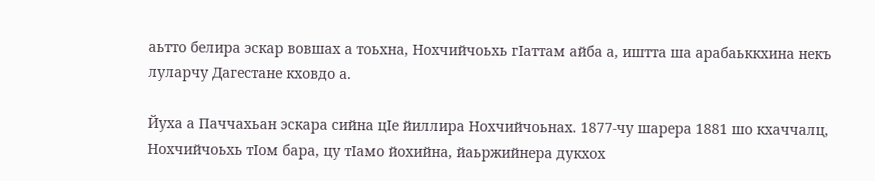аьтто белира эскар вовшах а тоьхна, Нохчийчоьхь гIаттам айба а, иштта ша арабаьккхина некъ луларчу Дагестане кховдо а.

Йуха а Паччахьан эскара сийна цIе йиллира Нохчийчоьнах. 1877-чу шарера 1881 шо кхаччалц, Нохчийчоьхь тIом бара, цу тIамо йохийна, йаьржийнера дукхох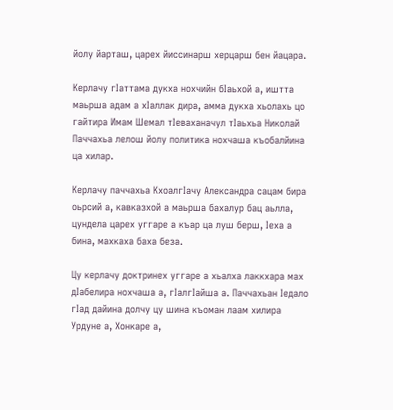йолу йарташ, царех йиссинарш херцарш бен йацара.

Керлачу гIаттама дукха нохчийн бIаьхой а, иштта маьрша адам а хIаллак дира, амма дукха хьолахь цо гайтира Имам Шемал тIеваханачул тIаьхьа Николай Паччахьа лелош йолу политика нохчаша къобалйина ца хилар.

Керлачу паччахьа КхоалгIачу Александра сацам бира оьрсий а, кавказхой а маьрша бахалур бац аьлла, цундела царех уггаре а къар ца луш берш, Iеха а бина, махкаха баха беза.

Цу керлачу доктринех уггаре а хьалха лаккхара мах дIабелира нохчаша а, гIалгIайша а. Паччахьан Iедало гIад дайина долчу цу шина къоман лаам хилира Урдуне а, Хонкаре а,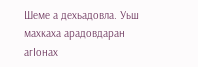Шеме а дехьадовла. Уьш махкаха арадовдаран агIонах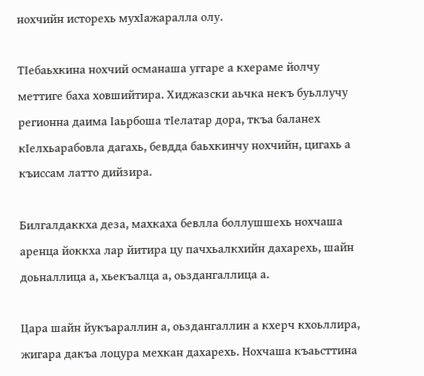нохчийн исторехь мухIажаралла олу.

ТIебаьхкина нохчий османаша уггаре а кхераме йолчу меттиге баха ховшийтира. Хиджазски аьчка некъ буьллучу регионна даима Iаьрбоша тIелатар дора, ткъа баланех кIелхьарабовла дагахь, бевдда баьхкинчу нохчийн, цигахь а къиссам латто дийзира.

Билгалдаккха деза, махкаха бевлла боллушшехь нохчаша аренца йоккха лар йитира цу пачхьалкхийн дахарехь, шайн доьналлица а, хьекъалца а, оьздангаллица а.

Цара шайн йукъараллин а, оьздангаллин а кхерч кхоьллира, жигара дакъа лоцура мехкан дахарехь. Нохчаша къаьсттина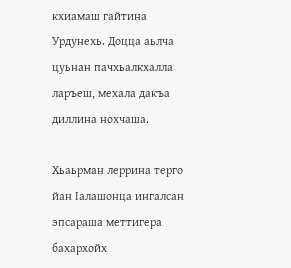кхиамаш гайтина Урдунехь. Доцца аьлча цуьнан пачхьалкхалла ларъеш, мехала дакъа диллина нохчаша.

Хьаьрман леррина терго йан Iалашонца ингалсан эпсараша меттигера бахархойх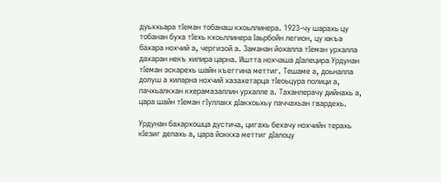дуьххьара тIеман тобанаш кхоьллинера. 1923-чу шарахь цу тобанан буха тIехь кхоьллинера Iаьрбойн легион, цу юкъа бахара нохчий а, чергизой а. Заманан йохалла тIеман урхалла дахаран некъ хилира царна. Иштта нохчаша дIалецира Урдунан тIеман эскарехь шайн къеггина меттиг. Тешаме а, доьналла долуш а хиларна нохчий хазахетарца тIеоьцура полици а, пачхьалкхан кхерамазаллин урхалле а. Таханлерачу дийнахь а, цара шайн тIеман гIуллакх дIакхоьхьу паччахьан гвардехь.

Урдунан бахархошца дустича, цигахь бехачу нохчийн терахь кIезиг делахь а, цара йоккха меттиг дIалоцу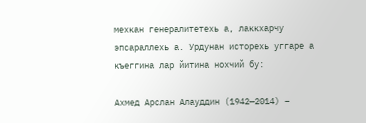мехкан генералитетехь а, лаккхарчу эпсараллехь а. Урдунан исторехь уггаре а къеггина лар йитина нохчий бу:

Ахмед Арслан Алауддин (1942—2014) –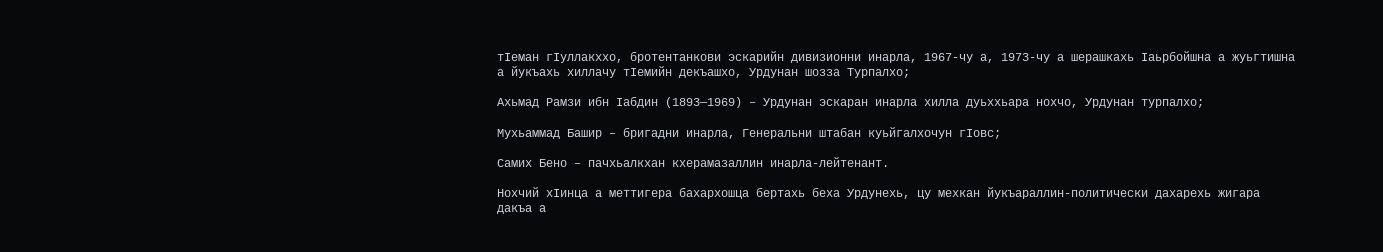тIеман гIуллакххо, бротентанкови эскарийн дивизионни инарла, 1967-чу а, 1973-чу а шерашкахь Iаьрбойшна а жуьгтишна а йукъахь хиллачу тIемийн декъашхо, Урдунан шозза Турпалхо;

Ахьмад Рамзи ибн Iабдин (1893—1969) – Урдунан эскаран инарла хилла дуьххьара нохчо, Урдунан турпалхо;

Мухьаммад Башир – бригадни инарла, Генеральни штабан куьйгалхочун гIовс;

Самих Бено – пачхьалкхан кхерамазаллин инарла-лейтенант.

Нохчий хIинца а меттигера бахархошца бертахь беха Урдунехь, цу мехкан йукъараллин-политически дахарехь жигара дакъа а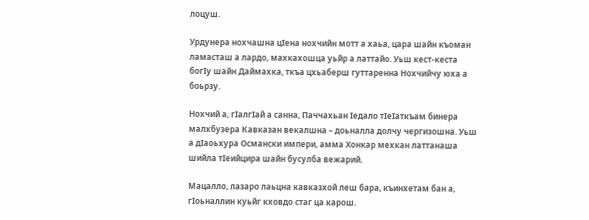лоцуш.

Урдунера нохчашна цIена нохчийн мотт а хаьа, цара шайн къоман ламасташ а лардо, махкахошца уьйр а латтайо. Уьш кест-кеста богIу шайн Даймахка, ткъа цхьаберш гуттаренна Нохчийчу юха а боьрзу.

Нохчий а, гIалгIай а санна, Паччахьан Iедало тIеIаткъам бинера малхбузера Кавказан векалшна – доьналла долчу чергизошна. Уьш а дIаоьхура Османски импери, амма Хонкар мехкан латтанаша шийла тIеийцира шайн бусулба вежарий.

Мацалло, лазаро лаьцна кавказхой леш бара, къинхетам бан а, гIоьналлин куьйг кховдо стаг ца карош.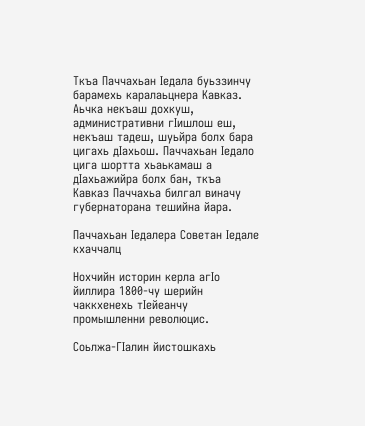Ткъа Паччахьан Iедала буьззинчу барамехь каралаьцнера Кавказ. Аьчка некъаш дохкуш, административни гIишлош еш, некъаш тадеш, шуьйра болх бара цигахь дIахьош. Паччахьан Iедало цига шортта хьаькамаш а дIахьажийра болх бан, ткъа Кавказ Паччахьа билгал виначу губернаторана тешийна йара.

Паччахьан Iедалера Советан Iедале кхаччалц

Нохчийн историн керла агIо йиллира 1800-чу шерийн чаккхенехь тIейеанчу промышленни революцис.

Соьлжа-ГIалин йистошкахь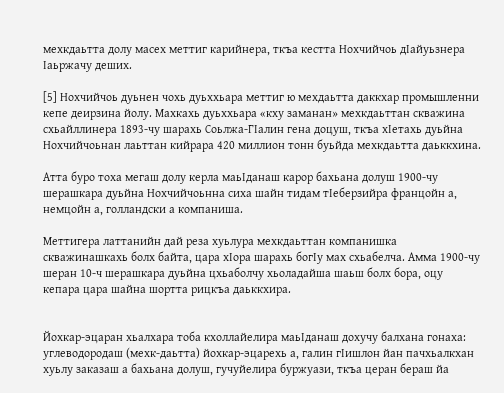мехкдаьтта долу масех меттиг карийнера, ткъа кестта Нохчийчоь дIайуьзнера Iаьржачу деших.

[5] Нохчийчоь дуьнен чохь дуьххьара меттиг ю мехдаьтта даккхар промышленни кепе деирзина йолу. Махкахь дуьххьара «кху заманан» мехкдаьттан скважина схьайллинера 1893-чу шарахь Соьлжа-ГIалин гена доцуш, ткъа хIетахь дуьйна Нохчийчоьнан лаьттан кийрара 420 миллион тонн буьйда мехкдаьтта даьккхина.

Атта буро тоха мегаш долу керла маьIданаш карор бахьана долуш 1900-чу шерашкара дуьйна Нохчийчоьнна сиха шайн тидам тIеберзийра францойн а, немцойн а, голландски а компаниша.

Меттигера латтанийн дай реза хуьлура мехкдаьттан компанишка скважинашкахь болх байта, цара хIора шарахь богIу мах схьабелча. Амма 1900-чу шеран 10-ч шерашкара дуьйна цхьаболчу хьоладайша шаьш болх бора, оцу кепара цара шайна шортта рицкъа даьккхира.


Йохкар-эцаран хьалхара тоба кхоллайелира маьIданаш дохучу балхана гонаха: углеводородаш (мехк-даьтта) йохкар-эцарехь а, галин гIишлон йан пачхьалкхан хуьлу заказаш а бахьана долуш, гучуйелира буржуази, ткъа церан бераш йа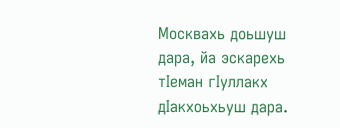Москвахь доьшуш дара, йа эскарехь тIеман гIуллакх дIакхоьхьуш дара.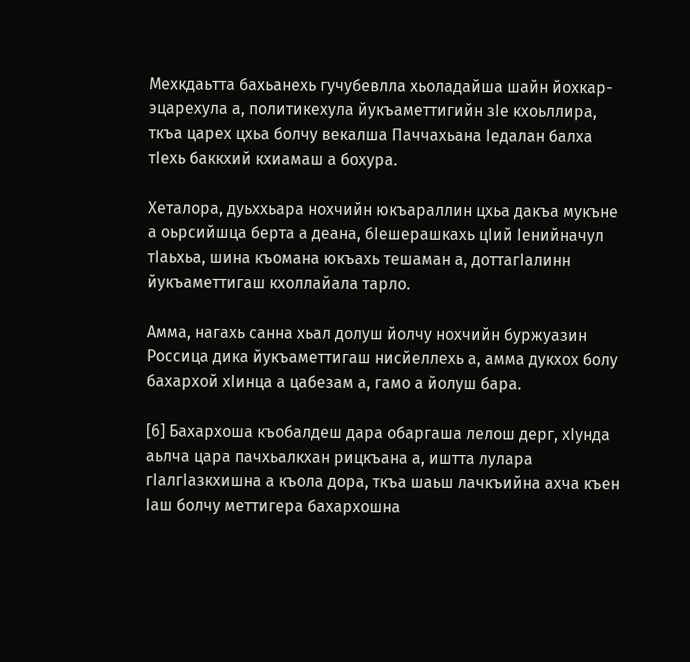Мехкдаьтта бахьанехь гучубевлла хьоладайша шайн йохкар-эцарехула а, политикехула йукъаметтигийн зIе кхоьллира, ткъа царех цхьа болчу векалша Паччахьана Iедалан балха тIехь баккхий кхиамаш а бохура.

Хеталора, дуьххьара нохчийн юкъараллин цхьа дакъа мукъне а оьрсийшца берта а деана, бIешерашкахь цIий Iенийначул тIаьхьа, шина къомана юкъахь тешаман а, доттагIалинн йукъаметтигаш кхоллайала тарло.

Амма, нагахь санна хьал долуш йолчу нохчийн буржуазин Россица дика йукъаметтигаш нисйеллехь а, амма дукхох болу бахархой хIинца а цабезам а, гамо а йолуш бара.

[6] Бахархоша къобалдеш дара обаргаша лелош дерг, хIунда аьлча цара пачхьалкхан рицкъана а, иштта лулара гIалгIазкхишна а къола дора, ткъа шаьш лачкъийна ахча къен Iаш болчу меттигера бахархошна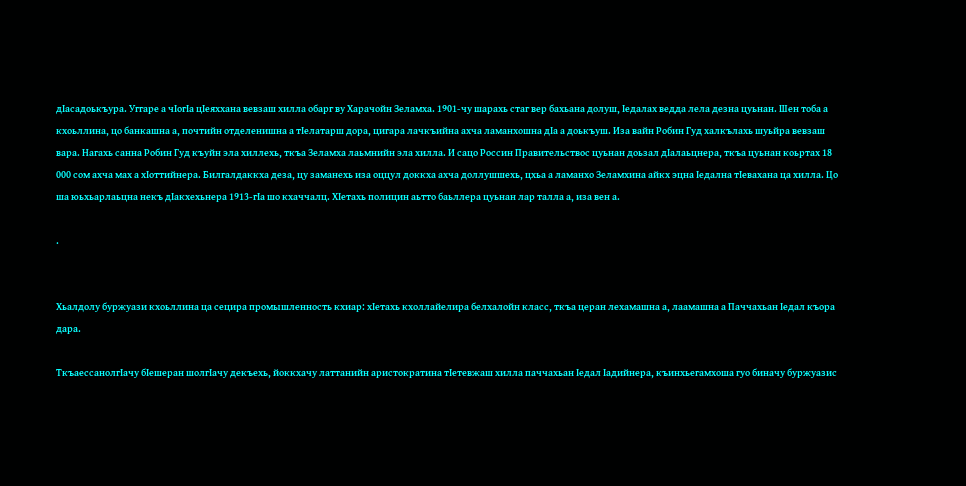дIасадоькъура. Уггаре а чIогIа цIеяххана вевзаш хилла обарг ву Харачойн Зеламха. 1901-чу шарахь стаг вер бахьана долуш, Iедалах ведда лела дезна цуьнан. Шен тоба а кхоьллина, цо банкашна а, почтийн отделенишна а тIелатарш дора, цигара лачкъийна ахча ламанхошна дIа а доькъуш. Иза вайн Робин Гуд халкълахь шуьйра вевзаш вара. Нагахь санна Робин Гуд къуйн эла хиллехь, ткъа Зеламха лаьмнийн эла хилла. И сацо Россин Правительствос цуьнан доьзал дIалаьцнера, ткъа цуьнан коьртах 18 000 сом ахча мах а хIоттийнера. Билгалдаккха деза, цу заманехь иза оццул доккха ахча доллушшехь, цхьа а ламанхо Зеламхина айкх эцна Iедална тIевахана ца хилла. Цо ша юьхьарлаьцна некъ дIакхехьнера 1913-гIа шо кхаччалц. ХIетахь полицин аьтто баьллера цуьнан лар талла а, иза вен а.

.


Хьалдолу буржуази кхоьллина ца сецира промышленность кхиар: хIетахь кхоллайелира белхалойн класс, ткъа церан лехамашна а, лаамашна а Паччахьан Iедал къора дара.

ТкъаессанолгIачу бIешеран шолгIачу декъехь, йоккхачу латтанийн аристократина тIетевжаш хилла паччахьан Iедал Iадийнера, къинхьегамхоша гуо биначу буржуазис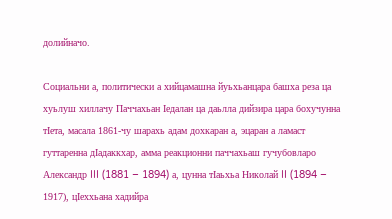долийначо.

Социальни а, политически а хийцамашна йуьхьанцара башха реза ца хуьлуш хиллачу Паччахьан Iедалан ца даьлла дийзира цара бохучунна тIета, масала 1861-чу шарахь адам дохкаран а, эцаран а ламаст гуттаренна дIадаккхар, амма реакционни паччахьаш гучубовларо Александр III (1881 – 1894) а, цунна тIаьхьа Николай II (1894 – 1917), цIеххьана хадийра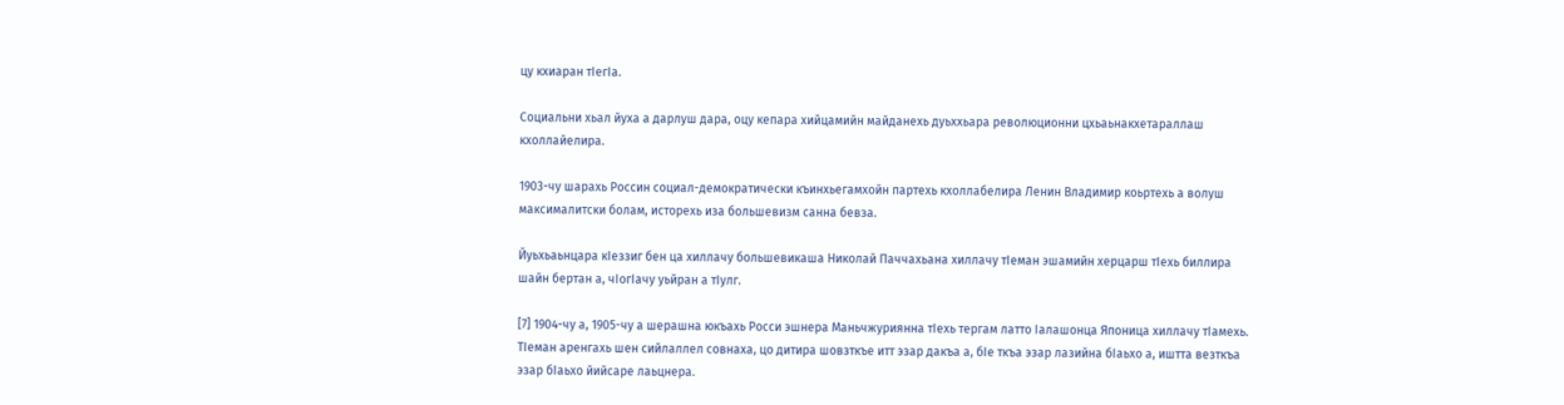цу кхиаран тIегIа.

Социальни хьал йуха а дарлуш дара, оцу кепара хийцамийн майданехь дуьххьара революционни цхьаьнакхетараллаш кхоллайелира.

1903-чу шарахь Россин социал-демократически къинхьегамхойн партехь кхоллабелира Ленин Владимир коьртехь а волуш максималитски болам, исторехь иза большевизм санна бевза.

Йуьхьаьнцара кIеззиг бен ца хиллачу большевикаша Николай Паччахьана хиллачу тIеман эшамийн херцарш тIехь биллира шайн бертан а, чIогIачу уьйран а тIулг.

[7] 1904-чу а, 1905-чу а шерашна юкъахь Росси эшнера Маньчжуриянна тIехь тергам латто Iалашонца Японица хиллачу тIамехь. ТIеман аренгахь шен сийлаллел совнаха, цо дитира шовзткъе итт эзар дакъа а, бIе ткъа эзар лазийна бIаьхо а, иштта везткъа эзар бIаьхо йийсаре лаьцнера.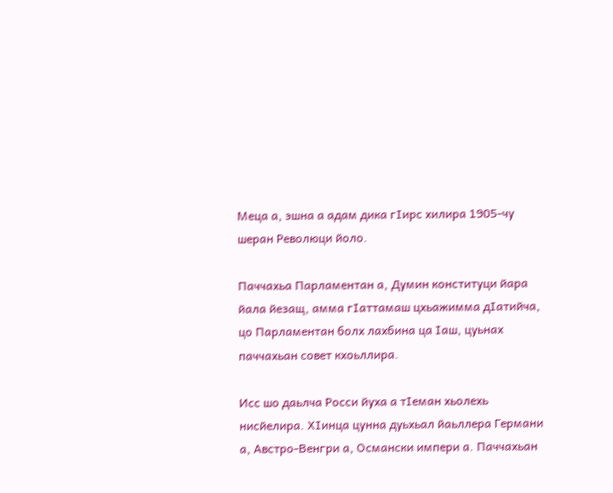Меца а, эшна а адам дика гIирс хилира 1905-чу шеран Революци йоло.

Паччахьа Парламентан а, Думин конституци йара йала йезащ, амма гIаттамаш цхьажимма дIатийча, цо Парламентан болх лахбина ца Iаш, цуьнах паччахьан совет кхоьллира.

Исс шо даьлча Росси йуха а тIеман хьолехь нисйелира. ХIинца цунна дуьхьал йаьллера Германи а, Австро-Венгри а, Османски импери а. Паччахьан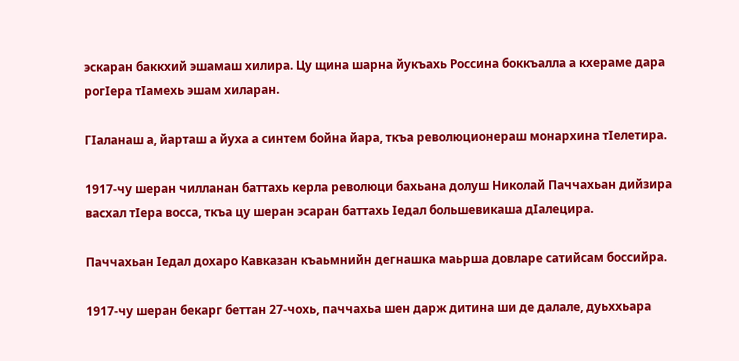эскаран баккхий эшамаш хилира. Цу щина шарна йукъахь Россина боккъалла а кхераме дара рогIера тIамехь эшам хиларан.

ГIаланаш а, йарташ а йуха а синтем бойна йара, ткъа революционераш монархина тIелетира.

1917-чу шеран чилланан баттахь керла революци бахьана долуш Николай Паччахьан дийзира васхал тIера восса, ткъа цу шеран эсаран баттахь Iедал большевикаша дIалецира.

Паччахьан Iедал дохаро Кавказан къаьмнийн дегнашка маьрша довларе сатийсам боссийра.

1917-чу шеран бекарг беттан 27-чохь, паччахьа шен дарж дитина ши де далале, дуьххьара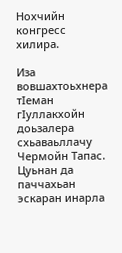Нохчийн конгресс хилира.

Иза вовшахтоьхнера тIеман гIуллакхойн доьзалера схьаваьллачу Чермойн Тапас. Цуьнан да паччахьан эскаран инарла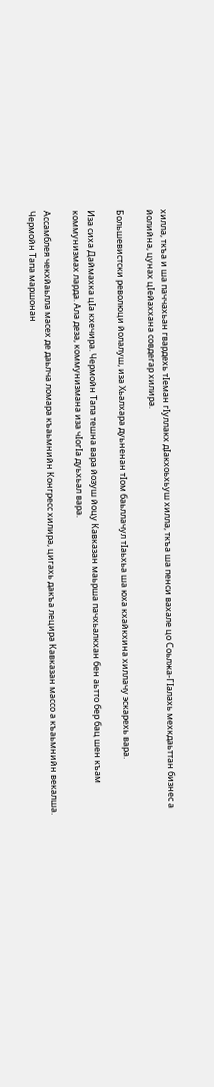хилла, ткъа и ша паччахьан гвардехь тIеман гIуллакх дIакхоьхьуш хилла, ткъа ша пенси вахале цо Соьлжа-ГIалахь мехкдаьттан бизнес а йолийна, цунах цIейаххана совдегар хилира.

Большевистски революци йолалуш, иза Хьалхара дуьненан тIом баьллачул тIаьхьа ша юха кхайкхина хиллачу эскарехь вара.

Иза сиха Даймахка цIа кхечира. Чермойн Тапа тешна вара йозуш йоцу Кавказан маьрша пачхьалкхан бен аьтто бер бац шен къам коммунизмах ларда. Ала деза, коммунизмана иза чIогIа дуьхьал вара.

Ассамблея чекхйаьлла масех де даьлча ломара къаьмнийн Конгресс хилира, цигахь дакъа лецира Кавказан массо а къаьмнийн векалша. Чермойн Тапа маршонан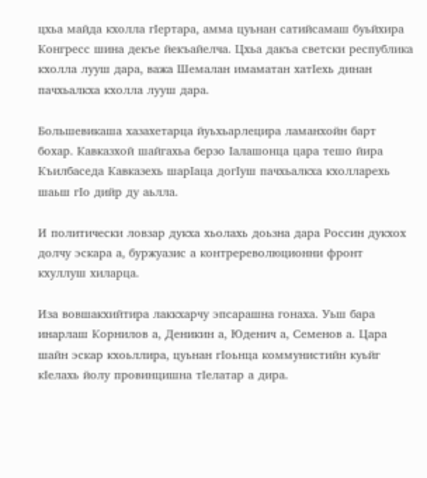цхьа майда кхолла гIертара, амма цуьнан сатийсамаш буьйхира Конгресс шина декъе йекъайелча. Цхьа дакъа светски республика кхолла лууш дара, важа Шемалан имаматан хатIехь динан пачхьалкха кхолла лууш дара.

Большевикаша хазахетарца йуьхьарлецира ламанхойн барт бохар. Кавказхой шайгахьа берзо Iалашонца цара тешо йира Къилбаседа Кавказехь шарIаца догIуш пачхьалкха кхолларехь шаьш гIо дийр ду аьлла.

И политически ловзар дукха хьолахь доьзна дара Россин дукхох долчу эскара а, буржуазис а контререволюционни фронт кхуллуш хиларца.

Иза вовшакхийтира лаккхарчу эпсарашна гонаха. Уьш бара инарлаш Корнилов а, Деникин а, Юденич а, Семенов а. Цара шайн эскар кхоьллира, цуьнан гIоьнца коммунистийн куьйг кIелахь йолу провинцишна тIелатар а дира.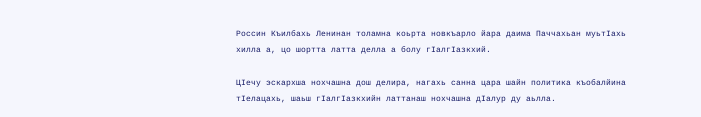Россин Къилбахь Ленинан толамна коьрта новкъарло йара даима Паччахьан муьтIахь хилла а, цо шортта латта делла а болу гIалгIазкхий.

ЦIечу эскархша нохчашна дош делира, нагахь санна цара шайн политика къобалйина тIелацахь, шаьш гIалгIазкхийн латтанаш нохчашна дIалур ду аьлла.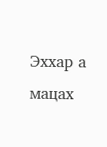Эххар а мацах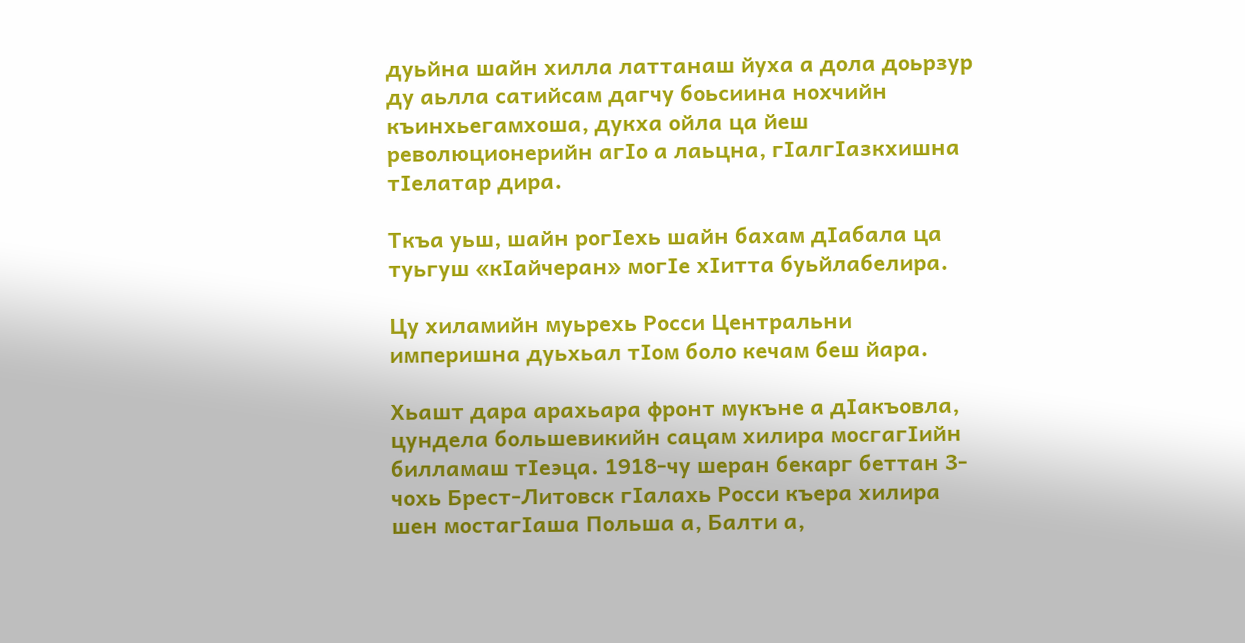дуьйна шайн хилла латтанаш йуха а дола доьрзур ду аьлла сатийсам дагчу боьсиина нохчийн къинхьегамхоша, дукха ойла ца йеш революционерийн агIо а лаьцна, гIалгIазкхишна тIелатар дира.

Ткъа уьш, шайн рогIехь шайн бахам дIабала ца туьгуш «кIайчеран» могIе хIитта буьйлабелира.

Цу хиламийн муьрехь Росси Центральни империшна дуьхьал тIом боло кечам беш йара.

Хьашт дара арахьара фронт мукъне а дIакъовла, цундела большевикийн сацам хилира мосгагIийн билламаш тIеэца. 1918-чу шеран бекарг беттан 3-чохь Брест-Литовск гIалахь Росси къера хилира шен мостагIаша Польша а, Балти а,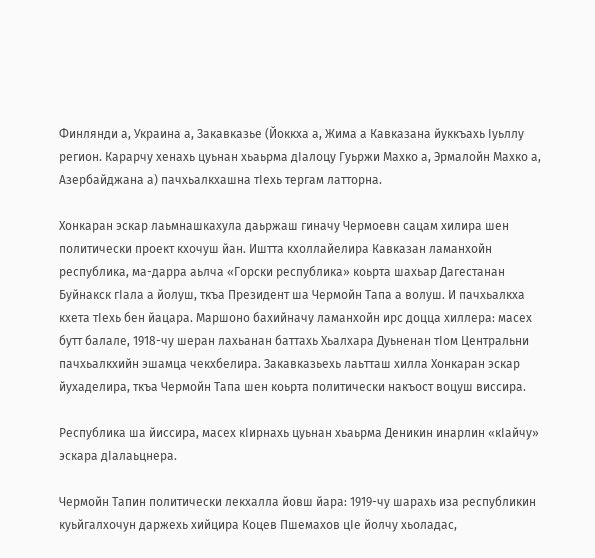Финлянди а, Украина а, Закавказье (Йоккха а, Жима а Кавказана йуккъахь Iуьллу регион. Карарчу хенахь цуьнан хьаьрма дIалоцу Гуьржи Махко а, Эрмалойн Махко а, Азербайджана а) пачхьалкхашна тIехь тергам латторна.

Хонкаран эскар лаьмнашкахула даьржаш гиначу Чермоевн сацам хилира шен политически проект кхочуш йан. Иштта кхоллайелира Кавказан ламанхойн республика, ма-дарра аьлча «Горски республика» коьрта шахьар Дагестанан Буйнакск гIала а йолуш, ткъа Президент ша Чермойн Тапа а волуш. И пачхьалкха кхета тIехь бен йацара. Маршоно бахийначу ламанхойн ирс доцца хиллера: масех бутт балале, 1918-чу шеран лахьанан баттахь Хьалхара Дуьненан тIом Центральни пачхьалкхийн эшамца чекхбелира. Закавказьехь лаьтташ хилла Хонкаран эскар йухаделира, ткъа Чермойн Тапа шен коьрта политически накъост воцуш виссира.

Республика ша йиссира, масех кIирнахь цуьнан хьаьрма Деникин инарлин «кIайчу» эскара дIалаьцнера.

Чермойн Тапин политически лекхалла йовш йара: 1919-чу шарахь иза республикин куьйгалхочун даржехь хийцира Коцев Пшемахов цIе йолчу хьоладас,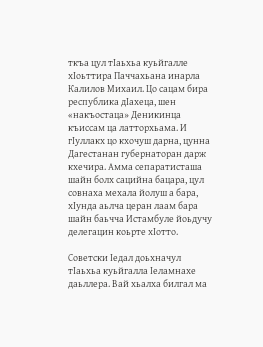ткъа цул тIаьхьа куьйгалле хIоьттира Паччахьана инарла Калилов Михаил. Цо сацам бира республика дIахеца, шен «накъостаца» Деникинца къиссам ца латторхьама. И гIуллакх цо кхочуш дарна, цунна Дагестанан губернаторан дарж кхечира. Амма сепаратисташа шайн болх сацийна бацара, цул совнаха мехала йолуш а бара, хIунда аьлча церан лаам бара шайн баьчча Истамбуле йоьдучу делегацин коьрте хIотто.

Советски Iедал доьхначул тIаьхьа куьйгалла Iеламнахе даьллера. Вай хьалха билгал ма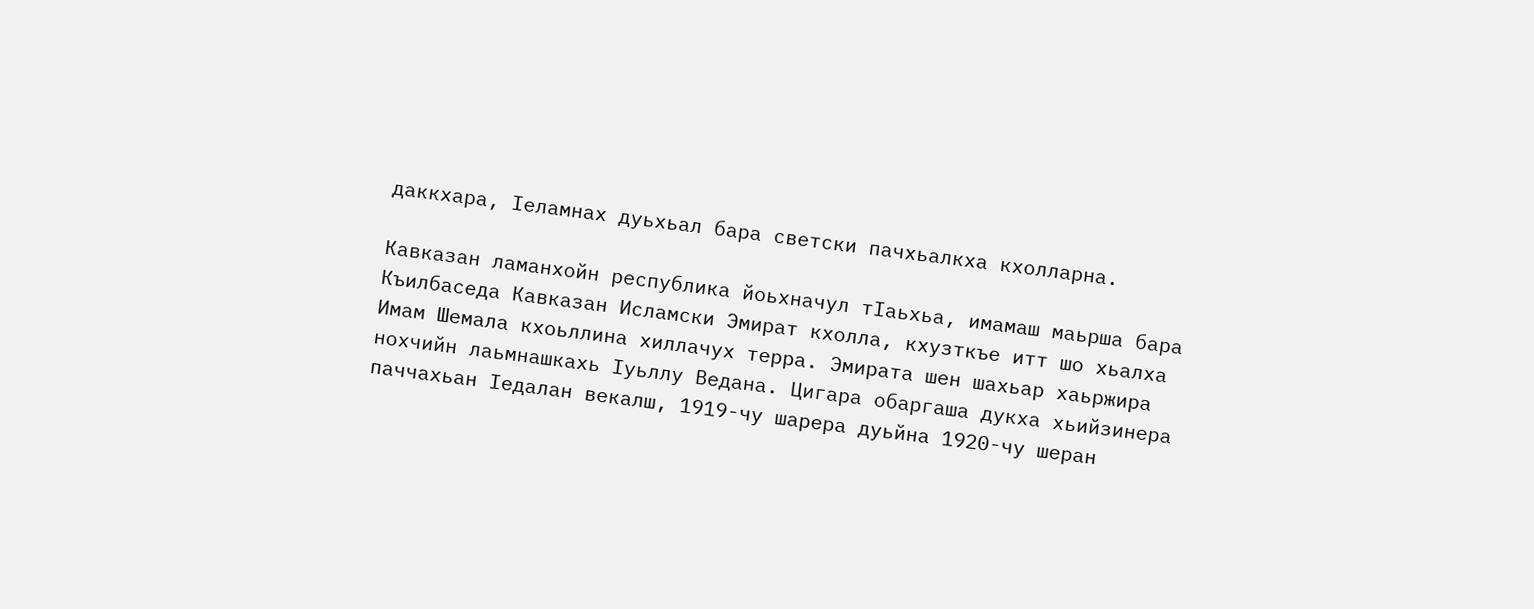даккхара, Iеламнах дуьхьал бара светски пачхьалкха кхолларна.

Кавказан ламанхойн республика йоьхначул тIаьхьа, имамаш маьрша бара Къилбаседа Кавказан Исламски Эмират кхолла, кхузткъе итт шо хьалха Имам Шемала кхоьллина хиллачух терра. Эмирата шен шахьар хаьржира нохчийн лаьмнашкахь Iуьллу Ведана. Цигара обаргаша дукха хьийзинера паччахьан Iедалан векалш, 1919-чу шарера дуьйна 1920-чу шеран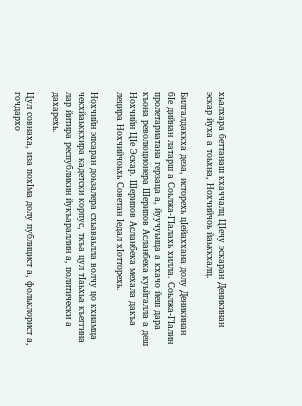хьалхара беттанаш кхаччалц ЦIечу эскаран Деникинан эскар йуха а тоьхна, Нохчийчоь йаьккхалц.

Билгалдаккха деза, исторехь цIейаххана долу Деникинан бIе дийнан латарш а Соьлжа-ГIалахь хилла. Соьлжа-ГIалин пролетариатана герзаца а, йуучуьнца а кхачо йеш дара къона революционера Шерипов Асланбека куьйгалла а деш Нохчийн ЦIе Эскар. Шерипов Асланбека мехала дакъа лецира Нохчийчоьхь Советан Iедал хIотторехь.

Нохчийн эпсаран доьзалера схьаваьлла волчу цо кхиамца чекхйаьккхира кадетски корпус, ткъа цул тIаьхьа къеггина лар йитира республикин йукъараллин а, политически а дахарехь.

Цул совнаха, иза похIма долу публицист а, фольклорист а, гочдархо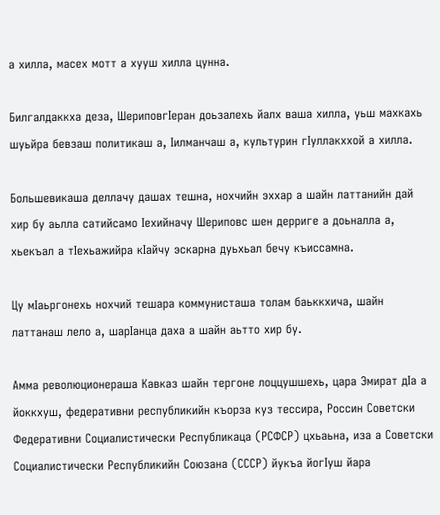а хилла, масех мотт а хууш хилла цунна.

Билгалдаккха деза, ШериповгIеран доьзалехь йалх ваша хилла, уьш махкахь шуьйра бевзаш политикаш а, Iилманчаш а, культурин гIуллакххой а хилла.

Большевикаша деллачу дашах тешна, нохчийн эххар а шайн латтанийн дай хир бу аьлла сатийсамо Iехийначу Шериповс шен дерриге а доьналла а, хьекъал а тIехьажийра кIайчу эскарна дуьхьал бечу къиссамна.

Цу мIаьргонехь нохчий тешара коммунисташа толам баьккхича, шайн латтанаш лело а, шарIанца даха а шайн аьтто хир бу.

Амма революционераша Кавказ шайн тергоне лоццушшехь, цара Эмират дIа а йоккхуш, федеративни республикийн къорза куз тессира, Россин Советски Федеративни Социалистически Республикаца (РСФСР) цхьаьна, иза а Советски Социалистически Республикийн Союзана (СССР) йукъа йогIуш йара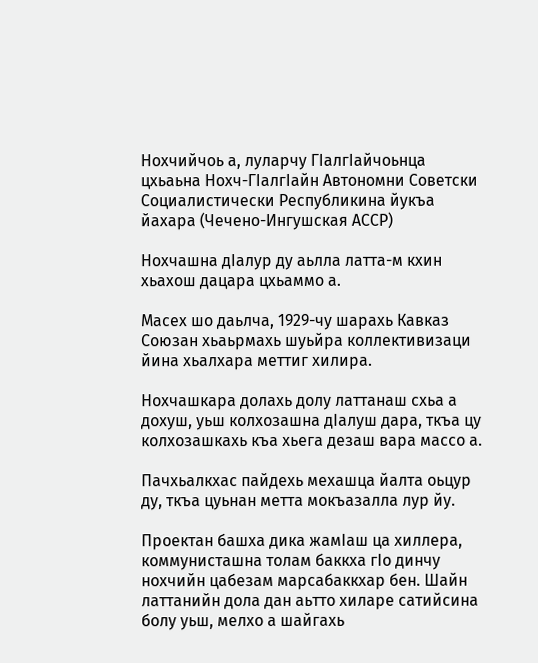Нохчийчоь а, луларчу ГIалгIайчоьнца цхьаьна Нохч-ГIалгIайн Автономни Советски Социалистически Республикина йукъа йахара (Чечено-Ингушская АССР)

Нохчашна дIалур ду аьлла латта-м кхин хьахош дацара цхьаммо а.

Масех шо даьлча, 1929-чу шарахь Кавказ Союзан хьаьрмахь шуьйра коллективизаци йина хьалхара меттиг хилира.

Нохчашкара долахь долу латтанаш схьа а дохуш, уьш колхозашна дIалуш дара, ткъа цу колхозашкахь къа хьега дезаш вара массо а.

Пачхьалкхас пайдехь мехашца йалта оьцур ду, ткъа цуьнан метта мокъазалла лур йу.

Проектан башха дика жамIаш ца хиллера, коммунисташна толам баккха гIо динчу нохчийн цабезам марсабаккхар бен. Шайн латтанийн дола дан аьтто хиларе сатийсина болу уьш, мелхо а шайгахь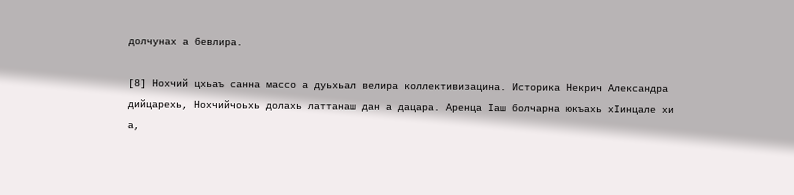долчунах а бевлира.

[8] Нохчий цхьаъ санна массо а дуьхьал велира коллективизацина. Историка Некрич Александра дийцарехь, Нохчийчоьхь долахь латтанаш дан а дацара. Аренца Iаш болчарна юкъахь хIинцале хи а,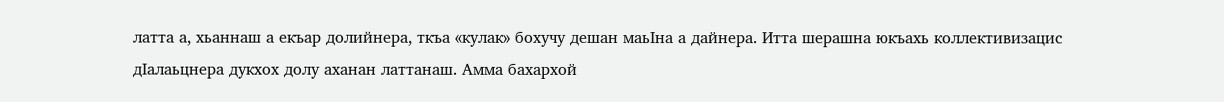латта а, хьаннаш а екъар долийнера, ткъа «кулак» бохучу дешан маьIна а дайнера. Итта шерашна юкъахь коллективизацис дIалаьцнера дукхох долу аханан латтанаш. Амма бахархой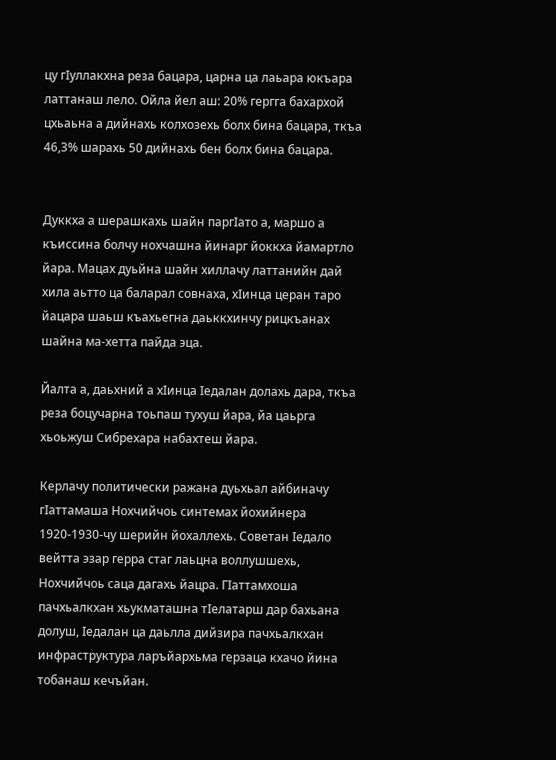цу гIуллакхна реза бацара, царна ца лаьара юкъара латтанаш лело. Ойла йел аш: 20% гергга бахархой цхьаьна а дийнахь колхозехь болх бина бацара, ткъа 46,3% шарахь 50 дийнахь бен болх бина бацара.


Дуккха а шерашкахь шайн паргIато а, маршо а къиссина болчу нохчашна йинарг йоккха йамартло йара. Мацах дуьйна шайн хиллачу латтанийн дай хила аьтто ца баларал совнаха, хIинца церан таро йацара шаьш къахьегна даьккхинчу рицкъанах шайна ма-хетта пайда эца.

Йалта а, даьхний а хIинца Iедалан долахь дара, ткъа реза боцучарна тоьпаш тухуш йара, йа цаьрга хьоьжуш Сибрехара набахтеш йара.

Керлачу политически ражана дуьхьал айбиначу гIаттамаша Нохчийчоь синтемах йохийнера 1920-1930-чу шерийн йохаллехь. Советан Iедало вейтта эзар герра стаг лаьцна воллушшехь, Нохчийчоь саца дагахь йацра. ГIаттамхоша пачхьалкхан хьукматашна тIелатарш дар бахьана долуш, Iедалан ца даьлла дийзира пачхьалкхан инфраструктура ларъйархьма герзаца кхачо йина тобанаш кечъйан.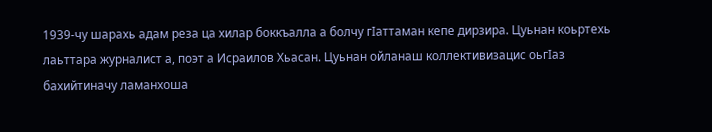1939-чу шарахь адам реза ца хилар боккъалла а болчу гIаттаман кепе дирзира. Цуьнан коьртехь лаьттара журналист а, поэт а Исраилов Хьасан. Цуьнан ойланаш коллективизацис оьгIаз бахийтиначу ламанхоша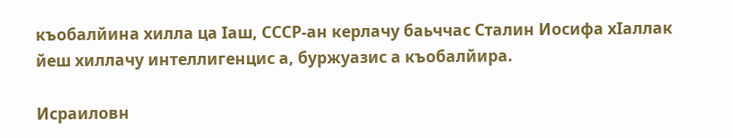къобалйина хилла ца Iаш, СССР-ан керлачу баьччас Сталин Иосифа хIаллак йеш хиллачу интеллигенцис а, буржуазис а къобалйира.

Исраиловн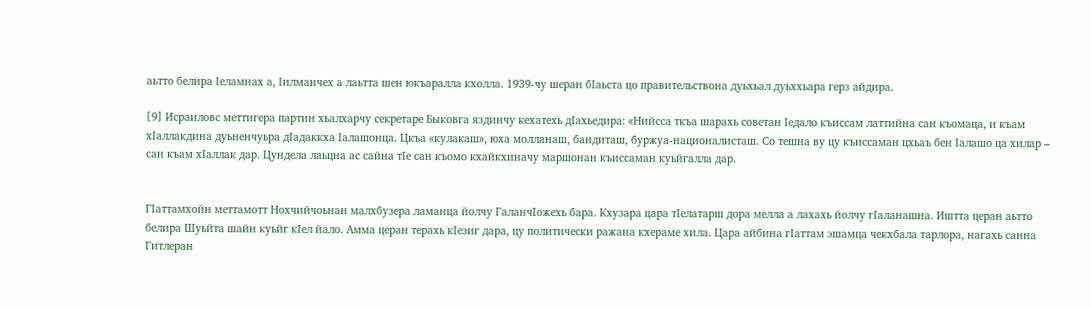аьтто белира Iеламнах а, Iилманчех а лаьтта шен юкъаралла кхолла. 1939-чу шеран бIаьста цо правительствона дуьхьал дуьххьара герз айдира.

[9] Исраиловс меттигера партин хьалхарчу секретаре Быковга яздинчу кехатехь дIахьедира: «Нийсса ткъа шарахь советан Iедало къиссам латтийна сан къомаца, и къам хIаллакдина дуьненчуьра дIадаккха Iалашонца. Цкъа «кулакаш», юха молланаш, бандиташ, буржуа-националисташ. Со тешна ву цу къиссаман цхьаъ бен Iалашо ца хилар – сан къам хIаллак дар. Цундела лаьцна ас сайна тIе сан къомо кхайкхиначу маршонан къиссаман куьйгалла дар.


ГIаттамхойн меттамотт Нохчийчоьнан малхбузера ламанца йолчу ГаланчIожехь бара. Кхузара цара тIелатарш дора мелла а лахахь йолчу гIаланашна. Иштта церан аьтто белира Шуьйта шайн куьйг кIел йало. Амма церан терахь кIезиг дара, цу политически ражана кхераме хила. Цара айбина гIаттам эшамца чекхбала тарлора, нагахь санна Гитлеран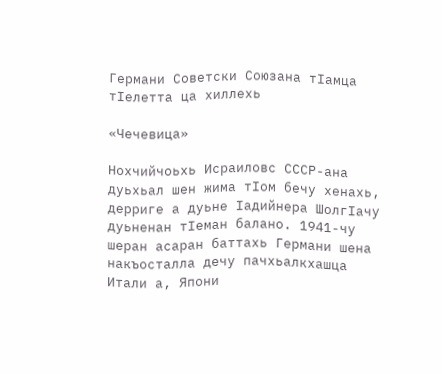Германи Советски Союзана тIамца тIелетта ца хиллехь

«Чечевица»

Нохчийчоьхь Исраиловс СССР-ана дуьхьал шен жима тIом бечу хенахь, дерриге а дуьне Iадийнера ШолгIачу дуьненан тIеман балано. 1941-чу шеран асаран баттахь Германи шена накъосталла дечу пачхьалкхашца Итали а, Япони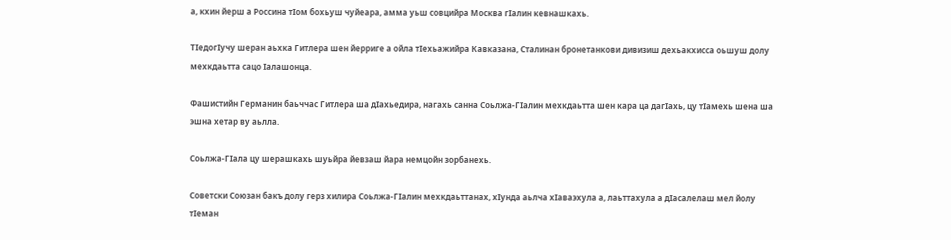а, кхин йерш а Россина тIом бохьуш чуйеара, амма уьш совцийра Москва гIалин кевнашкахь.

ТIедогIучу шеран аьхка Гитлера шен йерриге а ойла тIехьажийра Кавказана, Сталинан бронетанкови дивизиш дехьакхисса оьшуш долу мехкдаьтта сацо Iалашонца.

Фашистийн Германин баьччас Гитлера ша дIахьедира, нагахь санна Соьлжа-ГIалин мехкдаьтта шен кара ца дагIахь, цу тIамехь шена ша эшна хетар ву аьлла.

Соьлжа-ГIала цу шерашкахь шуьйра йевзаш йара немцойн зорбанехь.

Советски Союзан бакъ долу герз хилира Соьлжа-ГIалин мехкдаьттанах, хIунда аьлча хIаваэхула а, лаьттахула а дIасалелаш мел йолу тIеман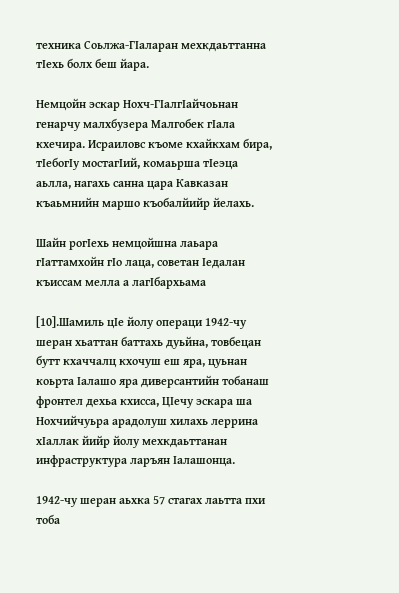техника Соьлжа-ГIаларан мехкдаьттанна тIехь болх беш йара.

Немцойн эскар Нохч-ГIалгIайчоьнан генарчу малхбузера Малгобек гIала кхечира. Исраиловс къоме кхайкхам бира, тIебогIу мостагIий, комаьрша тIеэца аьлла, нагахь санна цара Кавказан къаьмнийн маршо къобалйийр йелахь.

Шайн рогIехь немцойшна лаьара гIаттамхойн гIо лаца, советан Iедалан къиссам мелла а лагIбархьама

[10].Шамиль цIе йолу операци 1942-чу шеран хьаттан баттахь дуьйна, товбецан бутт кхаччалц кхочуш еш яра, цуьнан коьрта Iалашо яра диверсантийн тобанаш фронтел дехьа кхисса, ЦIечу эскара ша Нохчийчуьра арадолуш хилахь леррина хIаллак йийр йолу мехкдаьттанан инфраструктура ларъян Iалашонца.

1942-чу шеран аьхка 57 стагах лаьтта пхи тоба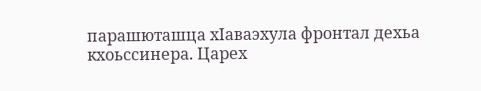парашюташца хIаваэхула фронтал дехьа кхоьссинера. Царех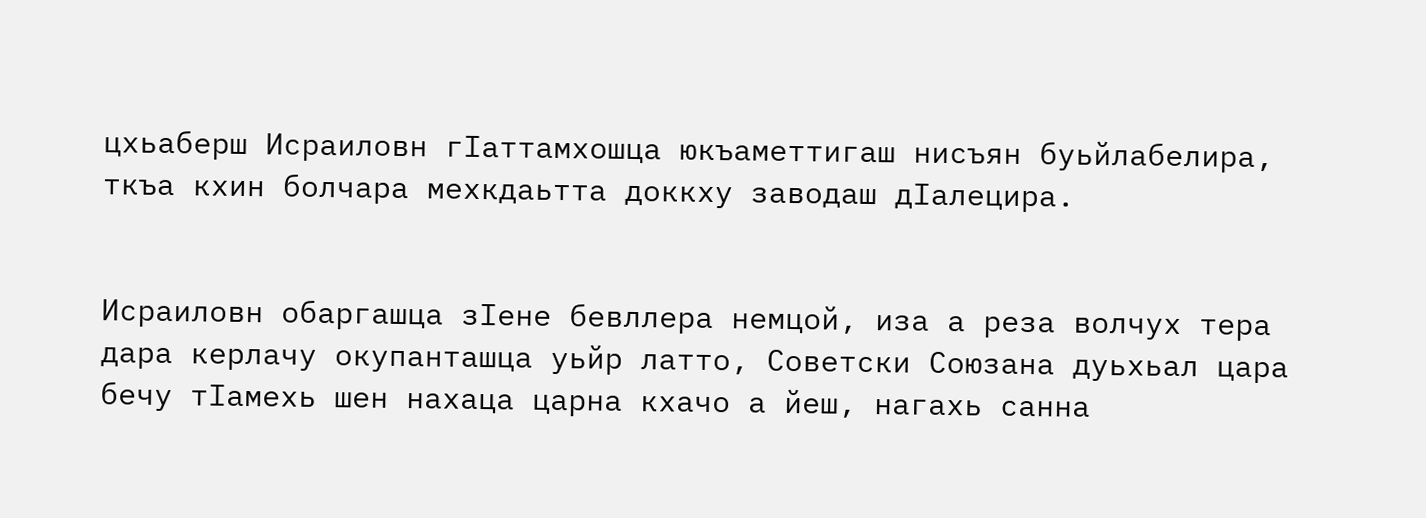цхьаберш Исраиловн гIаттамхошца юкъаметтигаш нисъян буьйлабелира, ткъа кхин болчара мехкдаьтта доккху заводаш дIалецира.


Исраиловн обаргашца зIене бевллера немцой, иза а реза волчух тера дара керлачу окупанташца уьйр латто, Советски Союзана дуьхьал цара бечу тIамехь шен нахаца царна кхачо а йеш, нагахь санна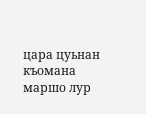цара цуьнан къомана маршо лур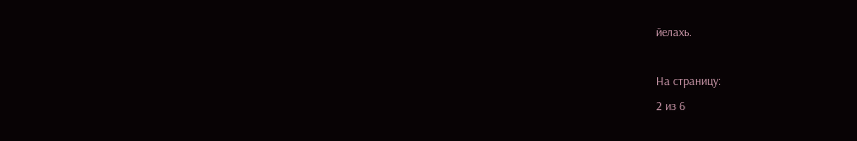йелахь.

На страницу:
2 из 6